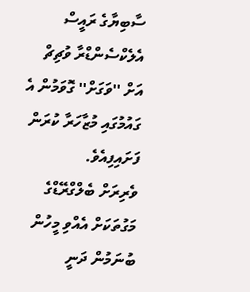ސާބިޔާގެ ރައީސް އެލެކްސެންޑްރާ ވުޗިޗް އަށް ''ވަގަށް'' ގޮވަމުން އެ ގައުމުގައި މުޒާހަރާ ކުރަން ފަށައިފިއެވެ.
ވެރިރަށް ބެލްގްރޭޑްގެ މަގުތަކަށް އެއްވި މީހުން ބުނަމުން ދަނީ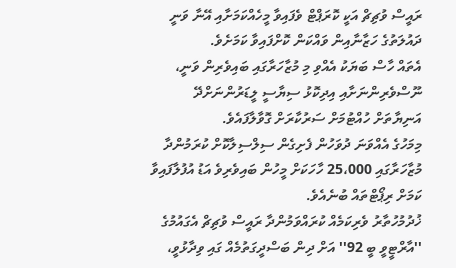ރައީސް ވުޗިޗް އަކީ ކޮރަޕްޓް ވެފައިވާ މީހެއްކަމަށާއި އޭނާ ވަނީ ދައުލަތުގެ ހަޒާނާއިން ވައްކަން ކޮށްފައިވާ ކަމަށެވެ.
އެތައް ހާސް ބަޔަކު އެއްވި މި މުޒާހަރާގައި ބައިވެރިން ވަނީ، ނޫސްވެރިންނަށާއި އިދިކޮޅު ސިޔާސީ ލީޑަރުންނަށްދޭ އަނިޔާތަށް ހުއްޓުމަށް ސަރުކާރަށް ގޮވާލާފައެވެ.
މިމަހުގެ އެއްވަނަ ދުވަހުން ފެށިގެން ސިލްސިލާކޮށް ކުރަމުންދާ މުޒާހަރާގައި 25،000 ހާހަކަށް މީހުން ބައިވެރިވެ އަޑު އުފުލާފައިވާ ކަމަށް ރިޕޯޓްތައް ބުނެއެވެ.
ޚުދުމުހުތާރު ވެރިކަމެއް ކުރައްވަމުންދާ ރައީސް ވުޗިޗް އެގައުމުގެ ''އާރްޓީވީ ބީ 92'' އަށް ދިން ބަސްދީގަތުމެއް ގައި ވިދާޅުވީ،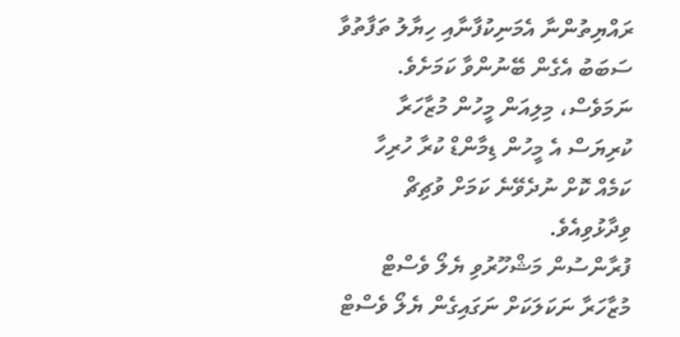ރައްޔިތުންނާ އެމަނިކުފާނާއި ހިޔާލު ތަފާތުވާ ސަބަބު އެގެން ބޭނުންވާ ކަމަށެވެ. ނަމަވެސް، މިލިއަން މީހުން މުޒާހަރާ ކުރިޔަސް އެ މީހުން ޑިމާންޑް ކުރާ ހުރިހާ ކަމެއް ކޮށް ނުދެވޭނެ ކަމަށް ވުޗިޗް ވިދާޅުވިއެވެ.
ފުރާންސުން މަޝްހޫރުވި ޔެލޯ ވެސްޓް މުޒާހަރާ ނަކަލަކަށް ނަގައިގެން ޔެލޯ ވެސްޓް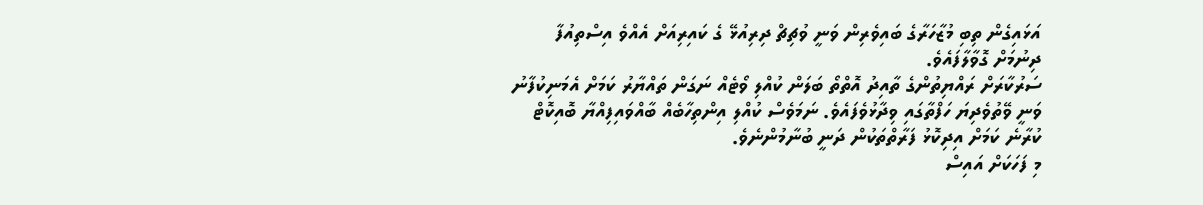އަޅައިގެން ތިބި މުޒާހަރާގެ ބައިވެރިން ވަނީ ވުޗިޗް ދިރިއުޅޭ ގެ ކައިރިއަށް އެއްވެ އިސްތިއުފާ ދިނުމަށް ގޮވާލާފައެވެ.
ސަރުކާރަށް ރައްޔިތުންގެ ތާއިދު އޮތްތޯ ބަލަން ކުއްލި ވޯޓެއް ނަގަން ތައްޔާރު ކަމަށް އެމަނިކުފާނު ވަނީ ވޭތުވެދިޔަ ހަފްތާގައި ވިދާޅުވެފައެވެ. ނަމަވެސް ކުއްލި އިންތިހާބެއް ބާއްވައިފިއްޔާ ބޮއިކޮޓް ކުރާނެ ކަމަށް އިދިކޮޅު ފަރާތްތަކުން ދަނީ ބުނާމުންނެވެ.
މި ފަހަކަށް އައިސް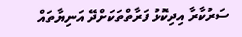ސަރުކާރާ އިދިކޮޅު ފަރާތްތަކަށްދޭ އަނިޔާތައް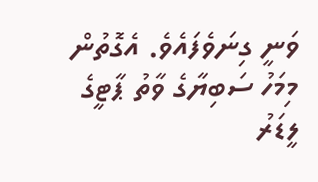ވަނީ ގިނަވެފައެވެ. އެގޮތުން މިމަހު ސަބިޔާގެ ވާތު ޕާޓީގެ ލީޑަރު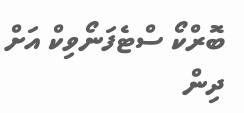ބޮރްކޯ ސްޓެފަނޯވިކް އަށް ދިން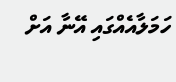ހަމަލާއެއްގައި އޭނާ އަށް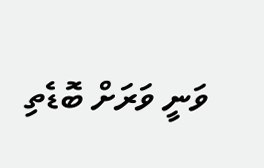ވަނީ ވަރަށް ބޮޑެތި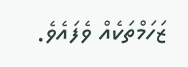ޒަހަމްތަކެއް ވެފައެވެ.